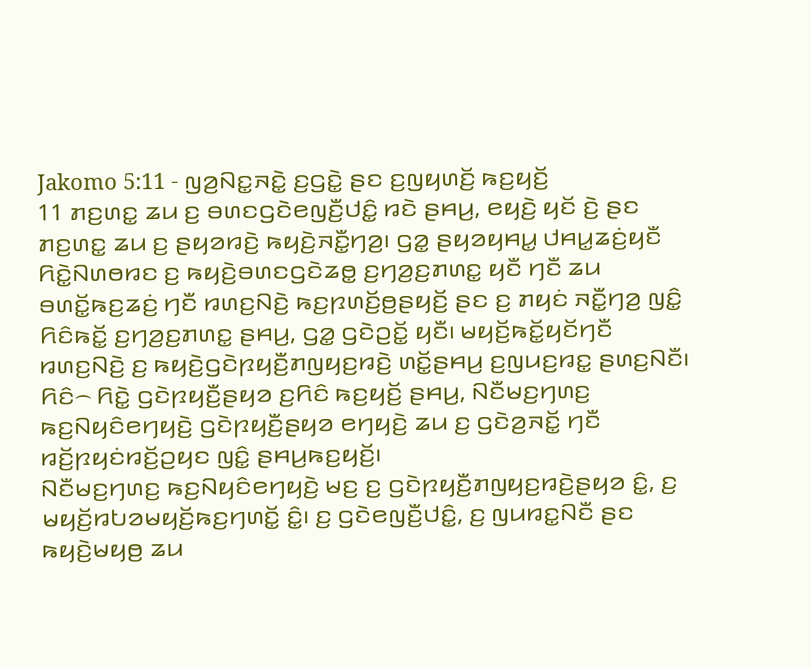Jakomo 5:11 - ꤜꤤ꤬ꤡꤢ꤭ꤏꤢꤧ꤭ ꤢ꤬ꤞꤢꤧ꤭ ꤔꤢ ꤢ꤬ꤜꤟꤛꤢꤩ꤬ ꤒꤢ꤬ꤟꤢꤩ꤬
11 ꤊꤢ꤬ꤛꤢ꤭ ꤘꤣ ꤢ꤬ ꤋꤛꤢꤞꤢꤧꤕꤜꤢꤪ꤬ꤓꤢꤨ꤭ ꤙꤢꤧ ꤔꤌꤣ꤬, ꤕꤟꤢꤧ꤬ ꤟꤢꤩ ꤢꤧ꤬ ꤔꤢ ꤊꤢ꤬ꤛꤢ꤭ ꤘꤣ ꤢ꤬ ꤔꤟꤤꤙꤢꤧ꤬ ꤒꤟꤢꤧ꤬ꤏꤢꤪ꤭ꤚꤤ꤬꤯ ꤞꤤ꤭ ꤔꤟꤤꤟꤌꤣ꤭ ꤓꤌꤣ꤭ꤘꤢꤦ꤬ꤟꤢꤪ ꤖꤢꤧ꤭ꤡꤛꤥꤙꤢ ꤢ꤬ ꤒꤟꤢꤧ꤬ꤋꤛꤢꤞꤢꤧꤘꤥ꤭ ꤢ꤬ꤚꤤ꤬ꤢ꤬ꤊꤛꤢ꤭ ꤟꤢꤪ ꤚꤢꤪ ꤘꤣ ꤋꤛꤢꤩ꤭ꤒꤢ꤬ꤘꤢꤦ꤬ ꤚꤢꤪ ꤙꤛꤢ꤬ꤡꤢꤧ꤬ ꤒꤢ꤬ꤐꤛꤢꤩ꤬ꤥ꤬ꤔꤟꤢꤩ꤬ ꤔꤢ ꤢ꤬ ꤊꤟꤢꤦ ꤏꤢꤪ꤭ꤚꤤ꤬ ꤜꤢꤨ꤭ ꤖꤢꤨꤒꤢꤩ꤭ ꤢ꤬ꤚꤤ꤬ꤢ꤬ꤊꤛꤢ꤭ ꤔꤌꤣ꤬, ꤞꤤ꤭ ꤞꤢꤧꤑꤢꤩ꤭ ꤟꤢꤪ꤯ ꤗꤟꤢꤩ꤬ꤒꤢꤩ꤭ꤟꤢꤩꤚꤢꤪ ꤙꤛꤢ꤬ꤡꤢꤧ꤬ ꤢ꤬ ꤒꤟꤢꤧ꤬ꤞꤢꤧꤐꤟꤢꤪ꤬ꤊꤜꤟꤢ꤬ꤙꤢꤧ꤬ ꤛꤢꤩ꤭ꤔꤌꤣ꤬ ꤢ꤬ꤜꤣꤢ꤬ꤙꤢ꤭ ꤔꤛꤢ꤬ꤡꤢꤪ꤯
ꤖꤢꤨ꤮ ꤖꤢꤧ꤭ ꤞꤢꤧꤐꤟꤢꤪ꤬ꤔꤟꤤ ꤢ꤬ꤖꤢꤨ ꤒꤢ꤬ꤟꤢꤩ꤬ ꤔꤌꤣ꤬, ꤡꤢꤪꤗꤢ꤬ꤚꤛꤢ꤬ ꤒꤢ꤬ꤡꤟꤢꤨꤕꤚꤟꤢꤧ꤬ ꤞꤢꤧꤐꤟꤢꤪ꤬ꤔꤟꤤ ꤕꤚꤟꤢꤧ꤬ ꤘꤣ ꤢ꤬ ꤞꤢꤧꤤ꤬ꤏꤢꤩ꤭ ꤚꤢꤪ ꤙꤢꤩ꤬ꤐꤟꤢꤦꤙꤢꤩ꤬ꤑꤟꤢ ꤜꤢꤨ꤭ ꤔꤌꤣ꤬ꤒꤢ꤬ꤟꤢꤩ꤬꤯
ꤡꤢꤪꤗꤢ꤬ꤚꤛꤢ꤬ ꤒꤢ꤬ꤡꤟꤢꤨꤕꤚꤟꤢꤧ꤬ ꤗꤢ꤬ ꤢ꤬ ꤞꤢꤧꤐꤟꤢꤪ꤬ꤊꤜꤟꤢ꤬ꤙꤢꤧ꤬ꤔꤟꤤ ꤢꤨ꤭, ꤢ꤬ ꤗꤟꤢꤩ꤬ꤙꤝꤤꤗꤟꤢꤩ꤬ꤒꤢ꤬ꤚꤛꤢꤩ꤭ ꤢꤨ꤭꤯ ꤢ꤬ ꤞꤢꤧꤕꤜꤢꤪ꤬ꤓꤢꤨ꤭, ꤢ꤬ ꤜꤣꤙꤢ꤭ꤡꤢꤪ ꤔꤢ ꤒꤟꤢꤧ꤬ꤗꤟꤥ꤬ ꤘꤣ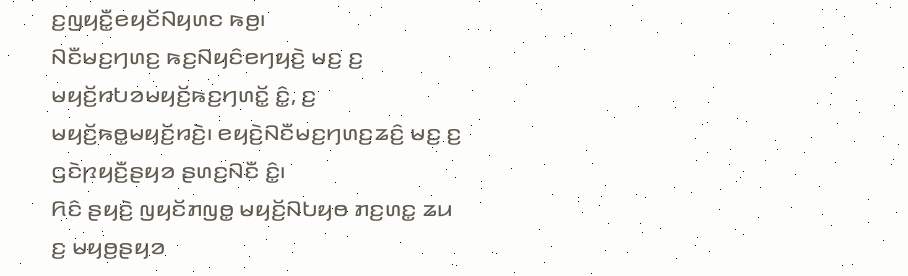ꤢ꤬ꤜꤟꤢꤪ꤭ꤕꤟꤢꤩꤡꤟꤛꤢ ꤒꤥ꤬꤯
ꤡꤢꤪꤗꤢ꤬ꤚꤛꤢ꤬ ꤒꤢ꤬ꤡꤟꤢꤨꤕꤚꤟꤢꤧ꤬ ꤗꤢ꤬ ꤢ꤬ ꤗꤟꤢꤩ꤬ꤙꤝꤤꤗꤟꤢꤩ꤬ꤒꤢ꤬ꤚꤛꤢꤩ꤭ ꤢꤨ꤭, ꤢ꤬ ꤗꤟꤢꤩ꤬ꤒꤥ꤭ꤗꤟꤢꤩ꤬ꤙꤢꤧ꤬꤯ ꤕꤟꤢꤧ꤬ꤡꤢꤪꤗꤢ꤬ꤚꤛꤢ꤬ꤘꤢꤨ꤬ ꤗꤢ꤬ ꤢ꤬ ꤞꤢꤧꤐꤟꤢꤪ꤬ꤔꤟꤤ ꤔꤛꤢ꤬ꤡꤢꤪ ꤢꤨ꤭꤯
ꤖꤢꤨ ꤔꤟꤢꤧ꤬ ꤜꤟꤢꤩꤊꤜꤥ꤭ ꤗꤟꤢꤩ꤬ꤡꤝꤟꤥ ꤊꤢ꤬ꤛꤢ꤭ ꤘꤣ ꤢ꤬ ꤗꤟꤥ꤬ꤔꤟꤤ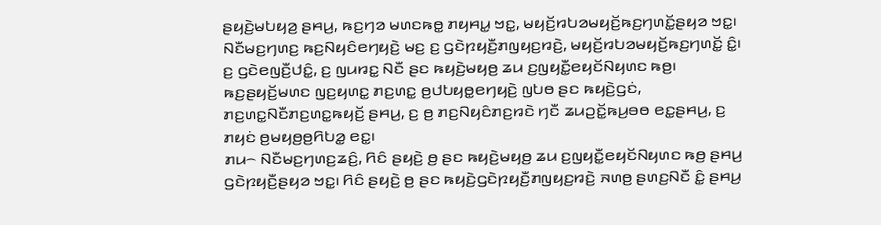ꤔꤟꤢꤧ꤬ꤗꤝꤟꤤ꤬ ꤔꤌꤣ꤬, ꤒꤢ꤬ꤚꤤ ꤗꤛꤢꤒꤥ꤭ ꤊꤟꤌꤣ꤭ ꤠꤢ꤭, ꤗꤟꤢꤩ꤬ꤙꤝꤤꤗꤟꤢꤩ꤬ꤒꤢ꤬ꤚꤛꤢꤩ꤭ꤔꤟꤤ ꤠꤢ꤭꤯
ꤡꤢꤪꤗꤢ꤬ꤚꤛꤢ꤬ ꤒꤢ꤬ꤡꤟꤢꤨꤕꤚꤟꤢꤧ꤬ ꤗꤢ꤬ ꤢ꤬ ꤞꤢꤧꤐꤟꤢꤪ꤬ꤊꤜꤟꤢ꤬ꤙꤢꤧ꤬, ꤗꤟꤢꤩ꤬ꤙꤝꤤꤗꤟꤢꤩ꤬ꤒꤢ꤬ꤚꤛꤢꤩ꤭ ꤢꤨ꤭꤯ ꤢ꤬ ꤞꤢꤧꤕꤜꤢꤪ꤬ꤓꤢꤨ꤭, ꤢ꤬ ꤜꤣꤙꤢ꤭ ꤡꤢꤪ ꤔꤢ ꤒꤟꤢꤧ꤬ꤗꤟꤥ꤬ ꤘꤣ ꤢ꤬ꤜꤟꤢꤪ꤭ꤕꤟꤢꤩꤡꤟꤛꤢ ꤒꤥ꤬꤯
ꤒꤢ꤬ꤔꤟꤢꤩ꤬ꤗꤛꤢ ꤜꤢ꤬ꤟꤛꤢ꤭ ꤊꤢ꤬ꤛꤢ꤭ ꤥ꤬ꤓꤝꤟꤥ꤭ꤕꤚꤟꤢꤧ꤬ ꤜꤝꤥ ꤔꤢ ꤒꤟꤢꤧ꤬ꤞꤢꤦ, ꤊꤢ꤬ꤛꤢ꤭ꤡꤢꤪꤊꤢ꤬ꤛꤢ꤭ꤒꤟꤢꤩ꤬ ꤔꤌꤣ꤬, ꤢ꤬ ꤥ꤬ ꤊꤢ꤬ꤡꤟꤢꤨꤊꤢ꤬ꤙꤢꤧ ꤚꤢꤪ ꤘꤣꤑꤢꤩ꤭ꤒꤣ꤬ꤋꤥ ꤕꤢ꤭ꤔꤌꤣ꤬, ꤢ꤬ ꤊꤟꤢꤦ ꤥ꤬ꤗꤟꤥ꤬ꤥ꤬ꤖꤝꤤ꤭ ꤕꤢ꤭꤯
ꤊꤣ꤮ ꤡꤢꤪꤗꤢ꤬ꤚꤛꤢ꤬ꤘꤢꤨ꤬, ꤖꤢꤨ ꤔꤟꤢꤧ꤬ ꤥ꤬ ꤔꤢ ꤒꤟꤢꤧ꤬ꤗꤟꤥ꤬ ꤘꤣ ꤢ꤬ꤜꤟꤢꤪ꤭ꤕꤟꤢꤩꤡꤟꤛꤢ ꤒꤥ꤬ ꤔꤌꤣ꤬ ꤞꤢꤧꤐꤟꤢꤪ꤬ꤔꤟꤤ ꤠꤢ꤭꤯ ꤖꤢꤨ ꤔꤟꤢꤧ꤬ ꤥ꤬ ꤔꤢ ꤒꤟꤢꤧ꤬ꤞꤢꤧꤐꤟꤢꤪ꤬ꤊꤜꤟꤢ꤬ꤙꤢꤧ꤬ ꤏꤛꤥ꤬ ꤔꤛꤢ꤬ꤡꤢꤪ ꤢꤨ꤭ ꤔꤌꤣ꤬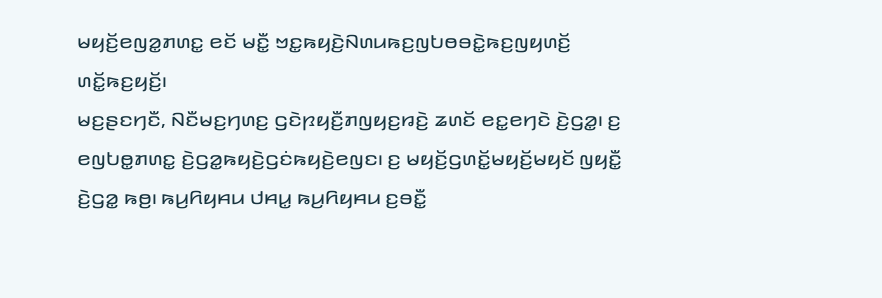ꤗꤟꤢꤩ꤬ꤕꤜꤤ꤭ꤊꤛꤢ꤭ ꤕꤢꤩ ꤗꤢꤪ꤭ ꤠꤢ꤭ꤒꤟꤢꤧ꤬ꤡꤛꤣꤒꤢ꤬ꤜꤝꤥꤋꤢꤧ꤭ꤒꤢ꤬ꤜꤟꤛꤢꤩ꤬ ꤛꤢꤩ꤭ꤒꤢ꤬ꤟꤢꤩ꤬꤯
ꤗꤢ꤬ꤔꤢꤚꤢꤪ, ꤡꤢꤪꤗꤢ꤬ꤚꤛꤢ꤬ ꤞꤢꤧꤐꤟꤢꤪ꤬ꤊꤜꤟꤢ꤬ꤙꤢꤧ꤬ ꤘꤛꤢꤩ ꤕꤢ꤭ꤕꤚꤢꤧ ꤢꤧ꤬ꤞꤤ꤭꤯ ꤢ꤬ ꤕꤜꤝꤥ꤭ꤊꤛꤢ꤭ ꤢꤧ꤬ꤞꤤ꤭ꤒꤟꤢꤧ꤬ꤞꤢꤦꤒꤟꤢꤧ꤬ꤕꤜꤢ꤯ ꤢ꤬ ꤗꤟꤢꤩ꤬ꤞꤛꤢꤩ꤭ꤗꤟꤢꤩ꤬ꤗꤟꤢꤩ ꤜꤟꤢꤪ꤭ ꤢꤧ꤬ꤞꤤ꤭ ꤒꤥ꤬꤯ ꤒꤣ꤬ꤖꤟꤌꤣ ꤓꤌꤣ꤭ ꤒꤣ꤬ꤖꤟꤌꤣ ꤢ꤬ꤋꤢꤪ꤭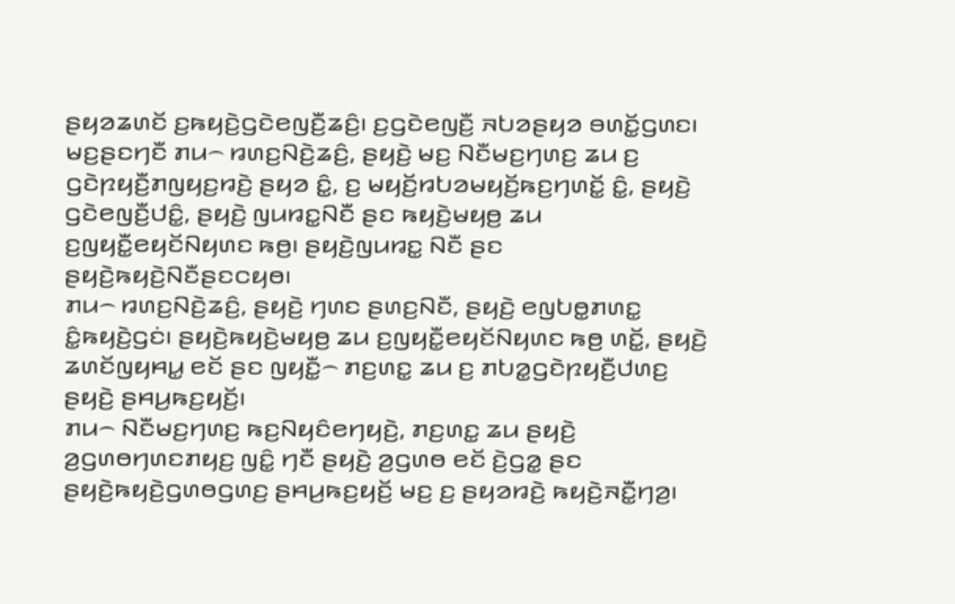ꤔꤟꤤꤘꤛꤢꤩ ꤢ꤬ꤒꤟꤢꤧ꤬ꤞꤢꤧꤕꤜꤢꤪ꤬ꤘꤢꤨ꤬꤯ ꤢ꤬ꤞꤢꤧꤕꤜꤢꤪ꤬ ꤏꤝꤤꤔꤟꤤ ꤋꤛꤢꤩ꤭ꤞꤛꤢ꤯
ꤗꤢ꤬ꤔꤢꤚꤢꤪ ꤊꤣ꤮ ꤙꤛꤢ꤬ꤡꤢꤧ꤬ꤘꤢꤨ꤬, ꤔꤟꤢꤧ꤬ ꤗꤢ꤬ ꤡꤢꤪꤗꤢ꤬ꤚꤛꤢ꤬ ꤘꤣ ꤢ꤬ ꤞꤢꤧꤐꤟꤢꤪ꤬ꤊꤜꤟꤢ꤬ꤙꤢꤧ꤬ ꤔꤟꤤ ꤢꤨ꤭, ꤢ꤬ ꤗꤟꤢꤩ꤬ꤙꤝꤤꤗꤟꤢꤩ꤬ꤒꤢ꤬ꤚꤛꤢꤩ꤭ ꤢꤨ꤭, ꤔꤟꤢꤧ꤬ ꤞꤢꤧꤕꤜꤢꤪ꤬ꤓꤢꤨ꤭, ꤔꤟꤢꤧ꤬ ꤜꤣꤙꤢ꤭ꤡꤢꤪ ꤔꤢ ꤒꤟꤢꤧ꤬ꤗꤟꤥ꤬ ꤘꤣ ꤢ꤬ꤜꤟꤢꤪ꤭ꤕꤟꤢꤩꤡꤟꤛꤢ ꤒꤥ꤬꤯ ꤔꤟꤢꤧ꤬ꤜꤣꤙꤢ꤭ ꤡꤢꤪ ꤔꤢ ꤔꤟꤢꤧ꤬ꤒꤟꤢꤧ꤬ꤡꤢꤪꤔꤢꤍꤟꤥ꤯
ꤊꤣ꤮ ꤙꤛꤢ꤬ꤡꤢꤧ꤬ꤘꤢꤨ꤬, ꤔꤟꤢꤧ꤬ ꤚꤛꤢ ꤔꤛꤢ꤬ꤡꤢꤪ, ꤔꤟꤢꤧ꤬ ꤕꤜꤝꤥ꤭ꤊꤛꤢ꤭ ꤢꤨ꤭ꤒꤟꤢꤧ꤬ꤞꤢꤦ꤯ ꤔꤟꤢꤧ꤬ꤒꤟꤢꤧ꤬ꤗꤟꤥ꤬ ꤘꤣ ꤢ꤬ꤜꤟꤢꤪ꤭ꤕꤟꤢꤩꤡꤟꤛꤢ ꤒꤥ꤬ ꤛꤢꤩ꤭, ꤔꤟꤢꤧ꤬ ꤘꤛꤢꤩꤜꤟꤌꤣ꤭ ꤕꤢꤩ ꤔꤢ ꤜꤟꤢꤪ꤭꤮ ꤊꤢ꤬ꤛꤢ꤭ ꤘꤣ ꤢ꤬ ꤊꤝꤤ꤭ꤞꤢꤧꤐꤟꤢꤪ꤬ꤓꤛꤢ꤬ ꤔꤟꤢꤧ꤬ ꤔꤌꤣ꤬ꤒꤢ꤬ꤟꤢꤩ꤬꤯
ꤊꤣ꤮ ꤡꤢꤪꤗꤢ꤬ꤚꤛꤢ꤬ ꤒꤢ꤬ꤡꤟꤢꤨꤕꤚꤟꤢꤧ꤬, ꤊꤢ꤬ꤛꤢ꤭ ꤘꤣ ꤔꤟꤢꤧ꤬ ꤤ꤬ꤞꤛꤥꤚꤛꤢꤊꤟꤢ꤬ ꤜꤢꤨ꤭ ꤚꤢꤪ ꤔꤟꤢꤧ꤬ ꤤ꤬ꤞꤛꤥ ꤕꤢꤩ ꤢꤧ꤬ꤞꤤ꤭ ꤔꤢ ꤔꤟꤢꤧ꤬ꤒꤟꤢꤧ꤬ꤞꤛꤥꤞꤛꤢ꤬ ꤔꤌꤣ꤬ꤒꤢ꤬ꤟꤢꤩ꤬ ꤗꤢ꤬ ꤢ꤬ ꤔꤟꤤꤙꤢꤧ꤬ ꤒꤟꤢꤧ꤬ꤏꤢꤪ꤭ꤚꤤ꤬꤯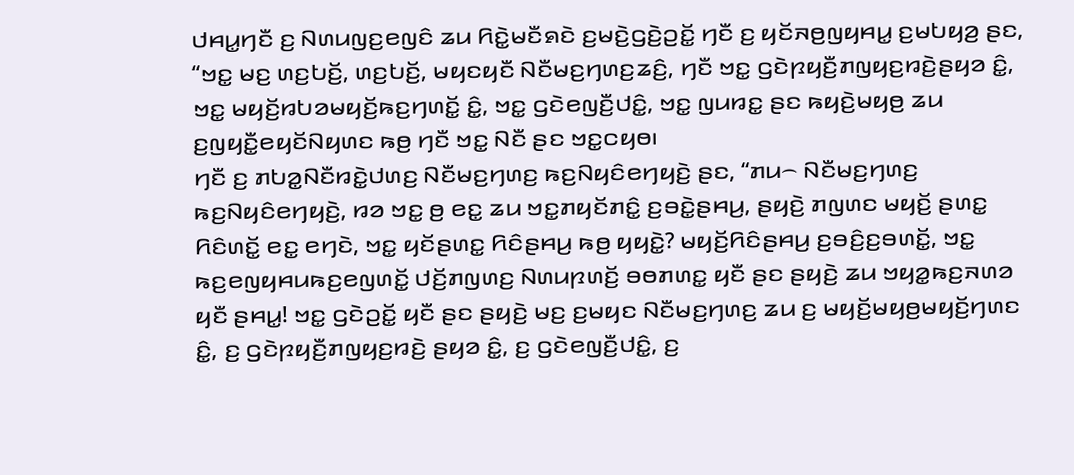ꤓꤌꤣ꤭ꤚꤢꤪ ꤢ꤬ ꤡꤛꤣꤜꤢ꤬ꤕꤜꤢꤨ ꤘꤣ ꤖꤢꤧ꤭ꤗꤢꤪꤎꤢꤧ ꤢ꤬ꤗꤢꤧ꤬ꤞꤢꤧ꤬ꤑꤢꤩ꤭ ꤚꤢꤪ ꤢ꤬ ꤟꤢꤩꤏꤥ꤬ꤜꤟꤌꤣ꤭ ꤢ꤬ꤗꤝꤟꤤ꤬ ꤔꤢ, “ꤠꤢ꤭ ꤗꤢ꤬ ꤛꤢ꤬ꤝꤢꤩ꤬, ꤛꤢ꤬ꤝꤢꤩ꤬, ꤗꤟꤢꤟꤢꤪ ꤡꤢꤪꤗꤢ꤬ꤚꤛꤢ꤬ꤘꤢꤨ꤬, ꤚꤢꤪ ꤠꤢ꤭ ꤞꤢꤧꤐꤟꤢꤪ꤬ꤊꤜꤟꤢ꤬ꤙꤢꤧ꤬ꤔꤟꤤ ꤢꤨ꤭, ꤠꤢ꤭ ꤗꤟꤢꤩ꤬ꤙꤝꤤꤗꤟꤢꤩ꤬ꤒꤢ꤬ꤚꤛꤢꤩ꤭ ꤢꤨ꤭, ꤠꤢ꤭ ꤞꤢꤧꤕꤜꤢꤪ꤬ꤓꤢꤨ꤭, ꤠꤢ꤭ ꤜꤣꤙꤢ꤭ ꤔꤢ ꤒꤟꤢꤧ꤬ꤗꤟꤥ꤬ ꤘꤣ ꤢ꤬ꤜꤟꤢꤪ꤭ꤕꤟꤢꤩꤡꤟꤛꤢ ꤒꤥ꤬ ꤚꤢꤪ ꤠꤢ꤭ ꤡꤢꤪ ꤔꤢ ꤠꤢ꤭ꤍꤟꤥ꤯
ꤚꤢꤪ ꤢ꤬ ꤊꤝꤤ꤭ꤡꤢꤪꤙꤢꤧ꤭ꤓꤛꤢ꤬ ꤡꤢꤪꤗꤢ꤬ꤚꤛꤢ꤬ ꤒꤢ꤬ꤡꤟꤢꤨꤕꤚꤟꤢꤧ꤬ ꤔꤢ, “ꤊꤣ꤮ ꤡꤢꤪꤗꤢ꤬ꤚꤛꤢ꤬ ꤒꤢ꤬ꤡꤟꤢꤨꤕꤚꤟꤢꤧ꤬, ꤙꤤ ꤠꤢ꤭ ꤥ꤬ ꤕꤢ꤭ ꤘꤣ ꤠꤢ꤭ꤊꤟꤢꤩꤊꤢꤨ꤭ ꤢ꤬ꤋꤢꤧ꤭ꤔꤌꤣ꤬, ꤔꤟꤢꤧ꤬ ꤊꤜꤛꤢ ꤗꤟꤢꤩ꤬ ꤔꤛꤢ꤭ ꤖꤢꤨꤛꤢꤩ꤭ ꤕꤢ꤭ ꤕꤚꤢꤧ, ꤠꤢ꤭ ꤟꤢꤩꤔꤛꤢ꤭ ꤖꤢꤨꤔꤌꤣ꤬ ꤒꤥ꤬ ꤟꤟꤢꤧ꤭? ꤗꤟꤢꤩ꤬ꤖꤢꤨꤔꤌꤣ꤬ ꤢ꤬ꤋꤢꤨ꤬ꤢ꤬ꤋꤛꤢꤩ꤭, ꤠꤢ꤭ ꤒꤢ꤬ꤕꤜꤟꤌꤣꤒꤢ꤬ꤕꤜꤛꤢꤩ꤭ ꤓꤢꤩ꤬ꤊꤜꤛꤢ꤬ ꤡꤛꤣꤐꤛꤢꤩ꤬ ꤋꤥꤊꤛꤢ꤭ ꤟꤢꤪ ꤔꤢ ꤔꤟꤢꤧ꤬ ꤘꤣ ꤠꤟꤤ꤭ꤒꤢ꤬ꤏꤛꤤ ꤟꤢꤪ ꤔꤌꤣ꤭! ꤠꤢ꤭ ꤞꤢꤧꤑꤢꤩ꤭ ꤟꤢꤪ ꤔꤢ ꤔꤟꤢꤧ꤬ ꤗꤢ꤬ ꤢ꤬ꤗꤟꤢ ꤡꤢꤪꤗꤢ꤬ꤚꤛꤢ꤬ ꤘꤣ ꤢ꤬ ꤗꤟꤢꤩ꤬ꤗꤟꤥ꤬ꤗꤟꤢꤩ꤬ꤚꤛꤢ ꤢꤨ꤭, ꤢ꤬ ꤞꤢꤧꤐꤟꤢꤪ꤬ꤊꤜꤟꤢ꤬ꤙꤢꤧ꤬ ꤔꤟꤤ ꤢꤨ꤭, ꤢ꤬ ꤞꤢꤧꤕꤜꤢꤪ꤬ꤓꤢꤨ꤭, ꤢ꤬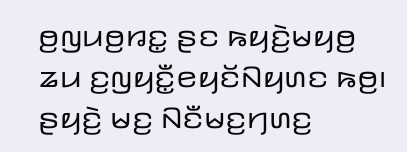ꤥ꤬ꤜꤣꤥ꤬ꤙꤢ꤭ ꤔꤢ ꤒꤟꤢꤧ꤬ꤗꤟꤥ꤬ ꤘꤣ ꤢ꤬ꤜꤟꤢꤪ꤭ꤕꤟꤢꤩꤡꤟꤛꤢ ꤒꤥ꤬꤯ ꤔꤟꤢꤧ꤬ ꤗꤢ꤬ ꤡꤢꤪꤗꤢ꤬ꤚꤛꤢ꤬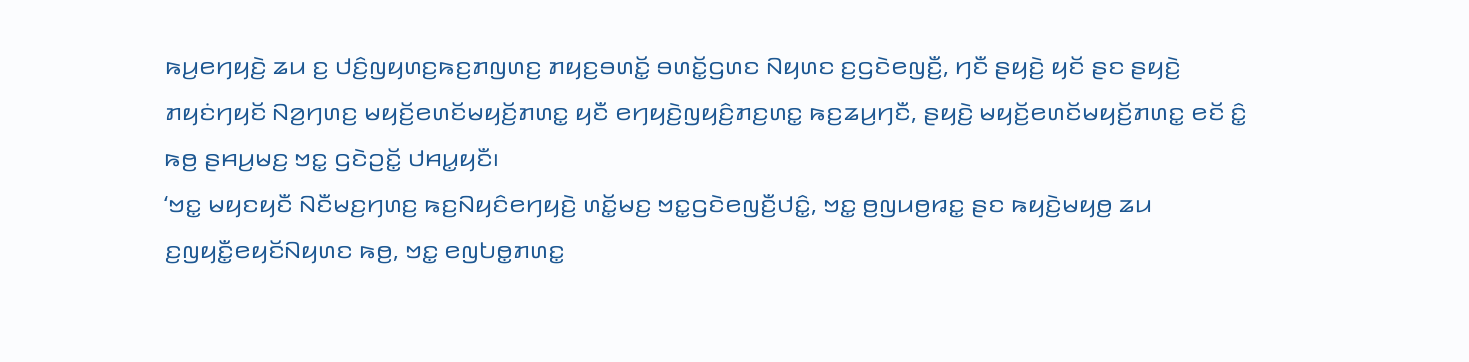ꤒꤣ꤬ꤕꤚꤟꤢꤧ꤬ ꤘꤣ ꤢ꤬ ꤓꤢꤨ꤬ꤜꤟꤛꤢ꤬ꤒꤢ꤬ꤊꤜꤛꤢ꤬ ꤊꤟꤢ꤬ꤋꤛꤢꤩ꤭ ꤋꤛꤢꤩ꤭ꤞꤛꤢ ꤡꤟꤛꤢ ꤢ꤬ꤞꤢꤧꤕꤜꤢꤪ꤬, ꤚꤢꤪ ꤔꤟꤢꤧ꤬ ꤟꤢꤩ ꤔꤢ ꤔꤟꤢꤧ꤬ ꤊꤟꤢꤦꤚꤟꤢꤩ ꤡꤤ꤬ꤚꤛꤢ꤬ ꤗꤟꤢꤩ꤬ꤕꤛꤢꤩꤗꤟꤢꤩ꤬ꤊꤛꤢ꤭ ꤟꤢꤪ ꤕꤚꤟꤢꤧ꤬ꤜꤟꤢꤨ꤬ꤊꤢ꤬ꤛꤢ꤭ ꤒꤢ꤬ꤘꤣ꤬ꤚꤢꤪ, ꤔꤟꤢꤧ꤬ ꤗꤟꤢꤩ꤬ꤕꤛꤢꤩꤗꤟꤢꤩ꤬ꤊꤛꤢ꤭ ꤕꤢꤩ ꤢꤨ꤭ ꤒꤥ꤬ ꤔꤌꤣ꤬ꤗꤢ꤬ ꤠꤢ꤭ ꤞꤢꤧꤑꤢꤩ꤭ ꤓꤌꤣ꤭ꤟꤢꤪ꤯
‘ꤠꤢ꤭ ꤗꤟꤢꤟꤢꤪ ꤡꤢꤪꤗꤢ꤬ꤚꤛꤢ꤬ ꤒꤢ꤬ꤡꤟꤢꤨꤕꤚꤟꤢꤧ꤬ ꤛꤢꤩ꤭ꤗꤢ꤬ ꤠꤢ꤭ꤞꤢꤧꤕꤜꤢꤪ꤬ꤓꤢꤨ꤭, ꤠꤢ꤭ ꤥ꤬ꤜꤣꤥ꤬ꤙꤢ꤭ ꤔꤢ ꤒꤟꤢꤧ꤬ꤗꤟꤥ꤬ ꤘꤣ ꤢ꤬ꤜꤟꤢꤪ꤭ꤕꤟꤢꤩꤡꤟꤛꤢ ꤒꤥ꤬, ꤠꤢ꤭ ꤕꤜꤝꤥ꤭ꤊꤛꤢ꤭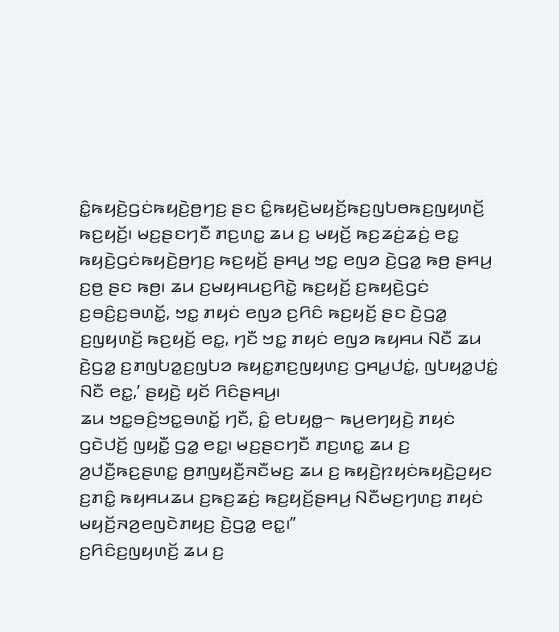ꤢꤨ꤭ꤒꤟꤢꤧ꤬ꤞꤢꤦꤒꤟꤢꤧ꤬ꤥ꤬ꤚꤢ꤬ ꤔꤢ ꤢꤨ꤭ꤒꤟꤢꤧ꤬ꤗꤟꤢꤩ꤬ꤒꤢ꤬ꤜꤝꤥꤒꤢ꤬ꤜꤟꤛꤢꤩ꤬ ꤒꤢ꤬ꤟꤢꤩ꤬꤯ ꤗꤢ꤬ꤔꤢꤚꤢꤪ ꤊꤢ꤬ꤛꤢ꤭ ꤘꤣ ꤢ꤬ ꤗꤟꤢꤩ꤬ ꤒꤢ꤬ꤘꤢꤦ꤬ꤘꤢꤦ꤬ ꤕꤢ꤭ ꤒꤟꤢꤧ꤬ꤞꤢꤦꤒꤟꤢꤧ꤬ꤥ꤬ꤚꤢ꤬ ꤒꤢ꤬ꤟꤢꤩ꤬ ꤔꤌꤣ꤬ ꤠꤢ꤭ ꤕꤜꤤ ꤢꤧ꤬ꤞꤤ꤭ ꤒꤥ꤬ ꤔꤌꤣ꤬ ꤢ꤬ꤥ꤬ ꤔꤢ ꤒꤥ꤬꤯ ꤘꤣ ꤢ꤬ꤗꤟꤌꤣꤢ꤬ꤖꤢꤧ꤭ ꤒꤢ꤬ꤟꤢꤩ꤬ ꤢ꤬ꤒꤟꤢꤧ꤬ꤞꤢꤦ ꤢ꤬ꤋꤢꤨ꤬ꤢ꤬ꤋꤛꤢꤩ꤭, ꤠꤢ꤭ ꤊꤟꤢꤦ ꤕꤜꤤ ꤢ꤬ꤖꤢꤨ ꤒꤢ꤬ꤟꤢꤩ꤬ ꤔꤢ ꤢꤧ꤬ꤞꤤ꤭ ꤢ꤬ꤜꤟꤛꤢꤩ꤬ ꤒꤢ꤬ꤟꤢꤩ꤬ ꤕꤢ꤭, ꤚꤢꤪ ꤠꤢ꤭ ꤊꤟꤢꤦ ꤕꤜꤤ ꤒꤟꤌꤣ ꤡꤢꤪ ꤘꤣ ꤢꤧ꤬ꤞꤤ꤭ ꤢ꤬ꤊꤜꤝꤤ꤭ꤢ꤬ꤜꤝꤤ ꤒꤟꤢ꤭ꤊꤢ꤬ꤜꤟꤛꤢ꤬ ꤞꤌꤣ꤭ꤓꤢꤦ꤭, ꤜꤝꤟꤤ꤭ꤓꤢꤦ꤭ ꤡꤢꤪ ꤕꤢ꤭,’ ꤔꤟꤢꤧ꤬ ꤟꤢꤩ ꤖꤢꤨꤔꤌꤣ꤬꤯
ꤘꤣ ꤠꤢ꤭ꤋꤢꤨ꤬ꤠꤢ꤭ꤋꤛꤢꤩ꤭ ꤚꤢꤪ, ꤢꤨ꤭ ꤕꤝꤟꤥ꤭꤮ ꤒꤣ꤬ꤕꤚꤟꤢꤧ꤬ ꤊꤟꤢꤦ ꤞꤢꤧꤓꤢꤩ꤬ ꤜꤟꤢꤪ꤭ ꤞꤤ꤭ ꤕꤢ꤭꤯ ꤗꤢ꤬ꤔꤢꤚꤢꤪ ꤊꤢ꤬ꤛꤢ꤭ ꤘꤣ ꤢ꤬ ꤤ꤬ꤓꤢꤪ꤬ꤒꤢ꤬ꤔꤛꤢ꤭ ꤥ꤬ꤊꤜꤟꤢꤪ꤬ꤏꤢꤪꤗꤢ꤬ ꤘꤣ ꤢ꤬ ꤒꤟꤢꤧ꤬ꤐꤟꤢꤦꤒꤟꤢꤧ꤬ꤑꤟꤢ ꤢ꤬ꤊꤢꤨ꤭ ꤒꤟꤌꤣꤘꤣ ꤢ꤬ꤒꤢ꤬ꤘꤢꤦ꤬ ꤒꤢ꤬ꤟꤢꤩ꤬ꤔꤌꤣ꤬ ꤡꤢꤪꤗꤢ꤬ꤚꤛꤢ꤬ ꤊꤟꤢꤦ ꤗꤟꤢꤩ꤬ꤏꤤ꤬ꤕꤜꤢꤧꤊꤟꤢ꤬ ꤢꤧ꤬ꤞꤤ꤭ ꤕꤢ꤭꤯”
ꤢ꤬ꤖꤢꤨꤢ꤬ꤜꤟꤛꤢꤩ꤬ ꤘꤣ ꤢ꤬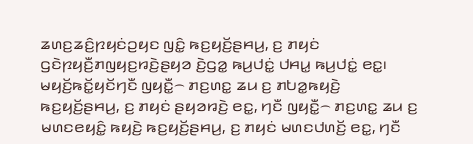ꤘꤛꤢ꤬ꤘꤢꤨ꤬ꤐꤟꤢꤦꤑꤟꤢ ꤜꤢꤨ꤭ ꤒꤢ꤬ꤟꤢꤩ꤬ꤔꤌꤣ꤬, ꤢ꤬ ꤊꤟꤢꤦ ꤞꤢꤧꤐꤟꤢꤪ꤬ꤊꤜꤟꤢ꤬ꤙꤢꤧ꤬ꤔꤟꤤ ꤢꤧ꤬ꤞꤤ꤭ ꤒꤣ꤬ꤓꤢꤦ꤭ ꤓꤌꤣ꤭ ꤒꤣ꤬ꤓꤢꤦ꤭ ꤕꤢ꤭꤯
ꤗꤟꤢꤩ꤬ꤒꤢꤩ꤭ꤟꤢꤩꤚꤢꤪ ꤜꤟꤢꤪ꤭꤮ ꤊꤢ꤬ꤛꤢ꤭ ꤘꤣ ꤢ꤬ ꤊꤝꤤ꤭ꤒꤟꤢꤧ꤬ ꤒꤢ꤬ꤟꤢꤩ꤬ꤔꤌꤣ꤬, ꤢ꤬ ꤊꤟꤢꤦ ꤔꤟꤤꤙꤢꤧ꤬ ꤕꤢ꤭, ꤚꤢꤪ ꤜꤟꤢꤪ꤭꤮ ꤊꤢ꤬ꤛꤢ꤭ ꤘꤣ ꤢ꤬ ꤗꤛꤢꤕꤟꤢꤨ꤭ ꤒꤟꤢꤧ꤬ ꤒꤢ꤬ꤟꤢꤩ꤬ꤔꤌꤣ꤬, ꤢ꤬ ꤊꤟꤢꤦ ꤗꤛꤢꤓꤛꤢꤩ꤬ ꤕꤢ꤭, ꤚꤢꤪ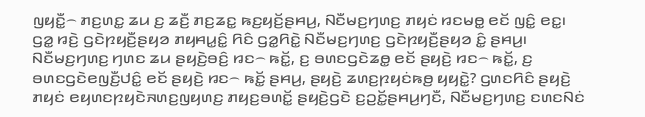ꤜꤟꤢꤪ꤭꤮ ꤊꤢ꤬ꤛꤢ꤭ ꤘꤣ ꤢ꤬ ꤘꤢꤪ꤬ ꤊꤢ꤬ꤘꤢ꤭ ꤒꤢ꤬ꤟꤢꤩ꤬ꤔꤌꤣ꤬, ꤡꤢꤪꤗꤢ꤬ꤚꤛꤢ꤬ ꤊꤟꤢꤦ ꤙꤢꤗꤥ꤭ ꤕꤢꤩ ꤜꤢꤨ꤭ ꤕꤢ꤭꤯
ꤞꤤ꤭ ꤙꤢꤧ꤬ ꤞꤢꤧꤐꤟꤢꤪ꤬ꤔꤟꤤ ꤊꤟꤌꤣ꤭ꤢꤨ꤭ ꤖꤢꤨ ꤞꤤ꤭ꤖꤢꤧ꤭ ꤡꤢꤪꤗꤢ꤬ꤚꤛꤢ꤬ ꤞꤢꤧꤐꤟꤢꤪ꤬ꤔꤟꤤ ꤢꤨ꤭ ꤔꤌꤣ꤬꤯
ꤡꤢꤪꤗꤢ꤬ꤚꤛꤢ꤬ ꤚꤛꤢ ꤘꤣ ꤔꤟꤢꤧ꤬ꤋꤢꤨ꤬ ꤙꤢ꤮ ꤒꤢꤩ꤭, ꤢ꤬ ꤋꤛꤢꤞꤢꤧꤘꤥ꤭ ꤕꤢꤩ ꤔꤟꤢꤧ꤬ ꤙꤢ꤮ ꤒꤢꤩ꤭, ꤢ꤬ ꤋꤛꤢꤞꤢꤧꤕꤜꤢꤪ꤬ꤓꤢꤨ꤭ ꤕꤢꤩ ꤔꤟꤢꤧ꤬ ꤙꤢ꤮ ꤒꤢꤩ꤭ ꤔꤌꤣ꤬, ꤔꤟꤢꤧ꤬ ꤘꤛꤢ꤬ꤐꤟꤢꤦꤒꤥ꤬ ꤟꤟꤢꤧ꤭? ꤞꤛꤢꤖꤢꤨ ꤔꤟꤢꤧ꤬ ꤊꤟꤢꤦ ꤕꤟꤛꤢꤐꤟꤢꤧꤏꤛꤢ꤬ꤜꤟꤛꤢ꤬ ꤊꤟꤢ꤬ꤋꤛꤢꤩ꤭ ꤔꤟꤢꤧ꤬ꤞꤢꤧ ꤢ꤬ꤑꤢꤩ꤭ꤔꤌꤣ꤬ꤚꤢꤪ, ꤡꤢꤪꤗꤢ꤬ꤚꤛꤢ꤬ ꤢꤛꤢꤡꤢꤦ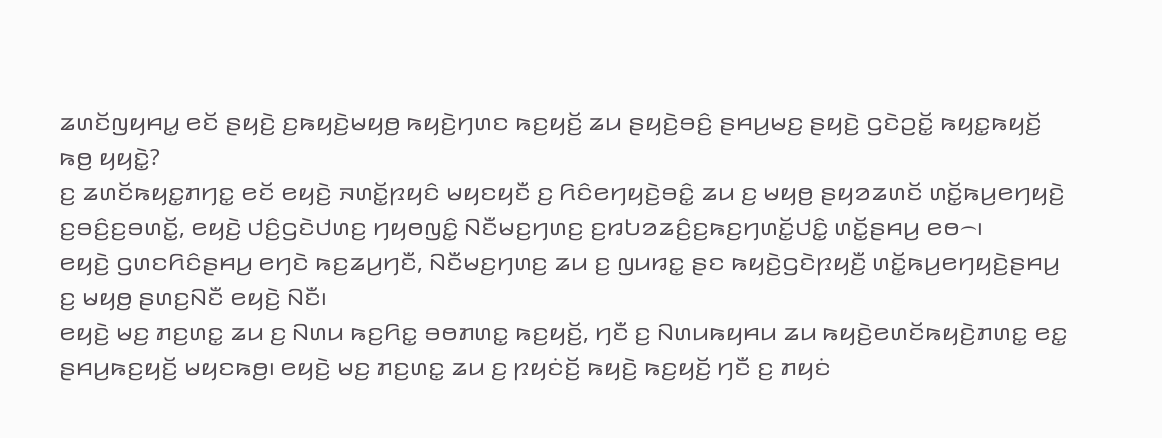ꤘꤛꤢꤩꤜꤟꤌꤣ꤭ ꤕꤢꤩ ꤔꤟꤢꤧ꤬ ꤢ꤬ꤒꤟꤢꤧ꤬ꤗꤟꤥ꤬ ꤒꤟꤢꤧ꤬ꤚꤛꤢ ꤒꤢ꤬ꤟꤢꤩ꤬ ꤘꤣ ꤔꤟꤢꤧ꤬ꤋꤢꤨ꤬ ꤔꤌꤣ꤬ꤗꤢ꤬ ꤔꤟꤢꤧ꤬ ꤞꤢꤧꤑꤢꤩ꤭ ꤒꤟꤢ꤭ꤒꤟꤢꤩ꤬ ꤒꤥ꤬ ꤟꤟꤢꤧ꤭?
ꤢ꤬ ꤘꤛꤢꤩꤒꤟꤢ꤭ꤊꤚꤢ꤭ ꤕꤢꤩ ꤕꤟꤢꤧ꤬ ꤏꤛꤢꤩ꤭ꤐꤟꤢꤨ ꤗꤟꤢꤟꤢꤪ ꤢ꤬ ꤖꤢꤨꤕꤚꤟꤢꤧ꤬ꤋꤢꤨ꤭ ꤘꤣ ꤢ꤬ ꤗꤟꤥ꤬ ꤔꤟꤤꤘꤛꤢꤩ ꤛꤢꤩ꤭ꤒꤣ꤬ꤕꤚꤟꤢꤧ꤬ ꤢ꤬ꤋꤢꤨ꤬ꤢ꤬ꤋꤛꤢꤩ꤭, ꤕꤟꤢꤧ꤬ ꤓꤢꤨ꤬ꤞꤢꤧꤓꤛꤢ꤬ ꤚꤟꤥꤜꤢꤨ꤭ ꤡꤢꤪꤗꤢ꤬ꤚꤛꤢ꤬ ꤢ꤬ꤙꤝꤤꤘꤢꤨ꤬ꤢ꤬ꤒꤢ꤬ꤚꤛꤢꤩ꤭ꤓꤢꤨ꤭ ꤛꤢꤩ꤭ꤔꤌꤣ꤬ ꤕꤥ꤮꤯
ꤕꤟꤢꤧ꤬ ꤞꤛꤢꤖꤢꤨꤔꤌꤣ꤬ ꤕꤚꤢꤧ ꤒꤢ꤬ꤘꤣ꤬ꤚꤢꤪ, ꤡꤢꤪꤗꤢ꤬ꤚꤛꤢ꤬ ꤘꤣ ꤢ꤬ ꤜꤣꤙꤢ꤭ ꤔꤢ ꤒꤟꤢꤧ꤬ꤞꤢꤧꤐꤟꤢꤪ꤬ ꤛꤢꤩ꤭ꤒꤣ꤬ꤕꤚꤟꤢꤧ꤬ꤔꤌꤣ꤬ ꤢ꤬ ꤗꤟꤥ꤬ ꤔꤛꤢ꤬ꤡꤢꤪ ꤕꤟꤢꤧ꤬ ꤡꤢꤪ꤯
ꤕꤟꤢꤧ꤬ ꤗꤢ꤬ ꤊꤢ꤬ꤛꤢ꤭ ꤘꤣ ꤢ꤬ ꤡꤛꤣ ꤒꤢ꤬ꤖꤢ꤭ ꤋꤥꤊꤛꤢ꤭ ꤒꤢ꤬ꤟꤢꤩ꤬, ꤚꤢꤪ ꤢ꤬ ꤡꤛꤣꤒꤟꤌꤣ ꤘꤣ ꤒꤟꤢꤧ꤬ꤕꤛꤢꤩꤒꤟꤢꤧ꤬ꤊꤛꤢ꤭ ꤕꤢ꤭ ꤔꤌꤣ꤬ꤒꤢ꤬ꤟꤢꤩ꤬ ꤗꤟꤢꤒꤥ꤬꤯ ꤕꤟꤢꤧ꤬ ꤗꤢ꤬ ꤊꤢ꤬ꤛꤢ꤭ ꤘꤣ ꤢ꤬ ꤐꤟꤢꤦꤢꤩ꤬ ꤒꤟꤢꤧ꤬ ꤒꤢ꤬ꤟꤢꤩ꤬ ꤚꤢꤪ ꤢ꤬ ꤊꤟꤢꤦ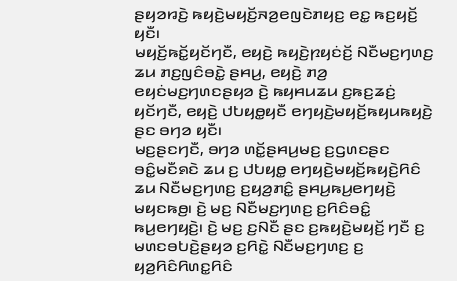ꤔꤟꤤꤙꤢꤧ꤬ ꤒꤟꤢꤧ꤬ꤗꤟꤢꤩ꤬ꤏꤤ꤬ꤕꤜꤢꤧꤊꤟꤢ꤬ ꤕꤢ꤭ ꤒꤢ꤬ꤟꤢꤩ꤬ ꤟꤢꤪ꤯
ꤗꤟꤢꤩ꤬ꤒꤢꤩ꤭ꤟꤢꤩꤚꤢꤪ, ꤕꤟꤢꤧ꤬ ꤒꤟꤢꤧ꤬ꤐꤟꤢꤦꤢꤩ꤬ ꤡꤢꤪꤗꤢ꤬ꤚꤛꤢ꤬ ꤘꤣ ꤊꤢ꤬ꤜꤢꤨꤋꤢꤧ꤭ ꤔꤌꤣ꤬, ꤕꤟꤢꤧ꤬ ꤊꤤ꤬ ꤕꤟꤢꤦꤗꤢ꤬ꤚꤛꤢꤔꤟꤤ ꤢꤧ꤬ ꤒꤟꤌꤣꤘꤣ ꤢ꤬ꤒꤢ꤬ꤘꤢꤦ꤬ ꤟꤢꤩꤚꤢꤪ, ꤕꤟꤢꤧ꤬ ꤓꤝꤟꤥ꤭ꤟꤢꤪ ꤕꤚꤟꤢꤧ꤬ꤗꤟꤢꤩ꤬ꤒꤟꤣꤒꤟꤢꤧ꤬ ꤔꤢ ꤋꤚꤤ ꤟꤢꤪ꤯
ꤗꤢ꤬ꤔꤢꤚꤢꤪ, ꤋꤚꤤ ꤛꤢꤩ꤭ꤔꤌꤣ꤬ꤗꤢ꤬ ꤢ꤬ꤞꤛꤢꤔꤢ ꤋꤢꤨ꤭ꤗꤢꤪꤎꤢꤧ ꤘꤣ ꤢ꤬ ꤓꤝꤟꤥ꤭ ꤕꤚꤟꤢꤧ꤬ꤗꤟꤢꤩ꤬ꤒꤟꤢꤧ꤬ꤖꤢꤨ ꤘꤣ ꤡꤢꤪꤗꤢ꤬ꤚꤛꤢ꤬ ꤢ꤬ꤟꤤ꤬ꤊꤢꤨ꤭ ꤔꤌꤣ꤬ꤒꤣ꤬ꤕꤚꤟꤢꤧ꤬ ꤗꤟꤢꤒꤥ꤬꤯ ꤢꤧ꤬ ꤗꤢ꤬ ꤡꤢꤪꤗꤢ꤬ꤚꤛꤢ꤬ ꤢ꤬ꤖꤢꤨꤋꤢꤨ꤭ ꤒꤣ꤬ꤕꤚꤟꤢꤧ꤬꤯ ꤢꤧ꤬ ꤗꤢ꤬ ꤢ꤬ꤡꤢꤪ ꤔꤢ ꤢ꤬ꤒꤟꤢꤧ꤬ꤗꤟꤢꤩ꤬ ꤚꤢꤪ ꤢ꤬ ꤗꤛꤢꤋꤝꤢꤧ꤬ꤔꤟꤤ ꤢ꤬ꤖꤢꤧ꤭ ꤡꤢꤪꤗꤢ꤬ꤚꤛꤢ꤬ ꤢ꤬ ꤟꤤ꤬ꤖꤢꤨꤖꤛꤢ꤭ꤖꤢꤨ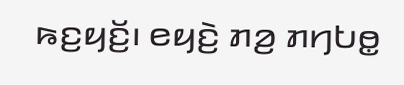ꤒꤢ꤬ꤟꤢꤩ꤬꤯ ꤕꤟꤢꤧ꤬ ꤊꤤ꤬ ꤊꤚꤝꤥ꤭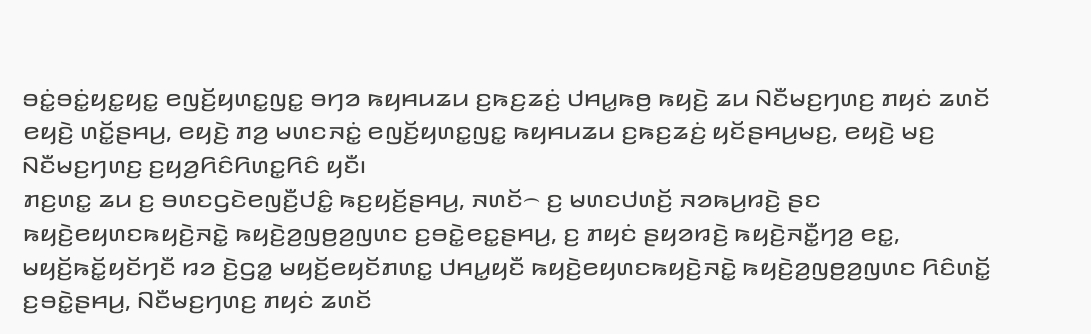ꤋꤢꤦ꤭ꤋꤢꤦ꤭ꤟꤢ꤭ꤟꤢ꤭ ꤕꤜꤢꤩ꤬ꤟꤛꤢ꤭ꤜꤢ꤭ ꤋꤚꤤ ꤒꤟꤌꤣꤘꤣ ꤢ꤬ꤒꤢ꤬ꤘꤢꤦ꤬ ꤓꤌꤣ꤭ꤒꤥ꤬ ꤒꤟꤢꤧ꤬ ꤘꤣ ꤡꤢꤪꤗꤢ꤬ꤚꤛꤢ꤬ ꤊꤟꤢꤦ ꤘꤛꤢꤩ ꤕꤟꤢꤧ꤬ ꤛꤢꤩ꤭ꤔꤌꤣ꤬, ꤕꤟꤢꤧ꤬ ꤊꤤ꤬ ꤗꤛꤢꤏꤢꤦ꤭ ꤕꤜꤢꤩ꤬ꤟꤛꤢ꤭ꤜꤢ꤭ ꤒꤟꤌꤣꤘꤣ ꤢ꤬ꤒꤢ꤬ꤘꤢꤦ꤬ ꤟꤢꤩꤔꤌꤣ꤬ꤗꤢ꤬, ꤕꤟꤢꤧ꤬ ꤗꤢ꤬ ꤡꤢꤪꤗꤢ꤬ꤚꤛꤢ꤬ ꤢ꤬ꤟꤤ꤬ꤖꤢꤨꤖꤛꤢ꤭ꤖꤢꤨ ꤟꤢꤪ꤯
ꤊꤢ꤬ꤛꤢ꤭ ꤘꤣ ꤢ꤬ ꤋꤛꤢꤞꤢꤧꤕꤜꤢꤪ꤬ꤓꤢꤨ꤭ ꤒꤢ꤬ꤟꤢꤩ꤬ꤔꤌꤣ꤬, ꤏꤛꤢꤩ꤮ ꤢ꤬ ꤗꤛꤢꤓꤛꤢꤩ꤬ ꤏꤤꤒꤣ꤬ꤙꤢꤧ꤬ ꤔꤢ ꤒꤟꤢꤧ꤬ꤕꤟꤛꤢꤒꤟꤢꤧ꤬ꤏꤢꤧ꤭ ꤒꤟꤢꤧ꤬ꤤ꤬ꤜꤥ꤬ꤤ꤬ꤜꤛꤢ ꤢ꤬ꤋꤢꤧ꤭ꤕꤢ꤭ꤔꤌꤣ꤬, ꤢ꤬ ꤊꤟꤢꤦ ꤔꤟꤤꤙꤢꤧ꤬ ꤒꤟꤢꤧ꤬ꤏꤢꤪ꤭ꤚꤤ꤬ ꤕꤢ꤭, ꤗꤟꤢꤩ꤬ꤒꤢꤩ꤭ꤟꤢꤩꤚꤢꤪ ꤙꤤ ꤢꤧ꤬ꤞꤤ꤭ ꤗꤟꤢꤩ꤬ꤕꤟꤢꤩꤊꤛꤢ꤭ ꤓꤌꤣ꤭ꤟꤢꤪ ꤒꤟꤢꤧ꤬ꤕꤟꤛꤢꤒꤟꤢꤧ꤬ꤏꤢꤧ꤭ ꤒꤟꤢꤧ꤬ꤤ꤬ꤜꤥ꤬ꤤ꤬ꤜꤛꤢ ꤖꤢꤨꤛꤢꤩ꤭ ꤢ꤬ꤋꤢꤧ꤭ꤔꤌꤣ꤬, ꤡꤢꤪꤗꤢ꤬ꤚꤛꤢ꤬ ꤊꤟꤢꤦ ꤘꤛꤢꤩ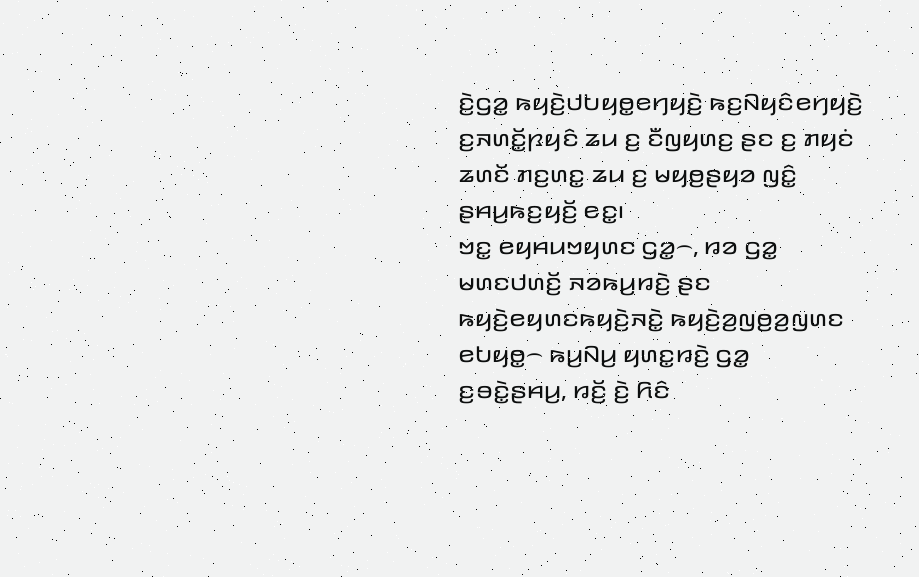ꤢꤧ꤬ꤞꤤ꤭ ꤒꤟꤢꤧ꤬ꤓꤝꤟꤥ꤭ꤕꤚꤟꤢꤧ꤬ ꤒꤢ꤬ꤡꤟꤢꤨꤕꤚꤟꤢꤧ꤬ ꤢ꤬ꤏꤛꤢꤩ꤭ꤐꤟꤢꤨ ꤘꤣ ꤢ꤬ ꤢꤪꤜꤟꤛꤢ꤬ ꤔꤢ ꤢ꤬ ꤊꤟꤢꤦ ꤘꤛꤢꤩ ꤊꤢ꤬ꤛꤢ꤭ ꤘꤣ ꤢ꤬ ꤗꤟꤥ꤬ꤔꤟꤤ ꤜꤢꤨ꤭ ꤔꤌꤣ꤬ꤒꤢ꤬ꤟꤢꤩ꤬ ꤕꤢ꤭꤯
ꤠꤢ꤭ ꤕꤟꤌꤣꤠꤟꤛꤢ ꤞꤤ꤭꤮, ꤙꤤ ꤞꤤ꤭ ꤗꤛꤢꤓꤛꤢꤩ꤬ ꤏꤤꤒꤣ꤬ꤙꤢꤧ꤬ ꤔꤢ ꤒꤟꤢꤧ꤬ꤕꤟꤛꤢꤒꤟꤢꤧ꤬ꤏꤢꤧ꤭ ꤒꤟꤢꤧ꤬ꤤ꤬ꤜꤥ꤬ꤤ꤬ꤜꤛꤢ ꤕꤝꤟꤥ꤭꤮ ꤒꤣ꤬ꤡꤣ꤬ ꤟꤛꤢ꤭ꤙꤢꤧ꤬ ꤞꤤ꤭ ꤢ꤬ꤋꤢꤧ꤭ꤔꤌꤣ꤬, ꤙꤢꤩ꤬ ꤢꤧ꤬ ꤖꤢꤨ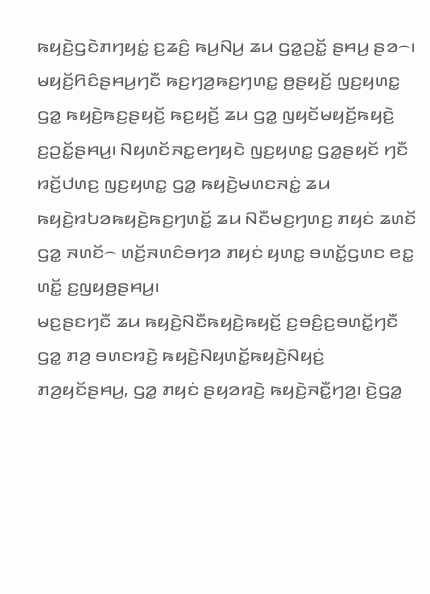ꤒꤟꤢꤧ꤬ꤞꤢꤧꤊꤚꤟꤢꤦ꤭ ꤢ꤬ꤘꤢꤨ꤬ ꤒꤣ꤬ꤡꤣ꤬ ꤘꤣ ꤞꤤ꤭ꤑꤢꤩ꤭ ꤔꤌꤣ꤬ ꤔꤤ꤮꤯
ꤗꤟꤢꤩ꤬ꤖꤢꤨꤔꤌꤣ꤬ꤚꤢꤪ ꤒꤢ꤬ꤚꤤ꤬ꤒꤢ꤬ꤚꤛꤢ꤭ ꤥ꤬ꤔꤟꤢꤩ꤬ ꤜꤢ꤬ꤟꤛꤢ꤭ ꤞꤤ꤭ ꤒꤟꤢꤧ꤬ꤒꤢ꤬ꤔꤟꤢꤩ꤬ ꤒꤢ꤬ꤟꤢꤩ꤬ ꤘꤣ ꤞꤤ꤭ ꤜꤟꤢꤩꤗꤟꤢꤩ꤬ꤒꤟꤢꤧ꤬ ꤢ꤬ꤑꤢꤩ꤭ꤔꤌꤣ꤬꤯ ꤡꤟꤛꤢꤩꤏꤢ꤭ꤕꤚꤟꤢꤧ ꤜꤢ꤬ꤟꤛꤢ꤭ ꤞꤤ꤭ꤔꤟꤢꤩ ꤚꤢꤪ ꤙꤢꤩ꤬ꤓꤛꤢ꤬ ꤜꤢ꤬ꤟꤛꤢ꤭ ꤞꤤ꤭ ꤒꤟꤢꤧ꤬ꤗꤛꤢꤏꤢꤦ꤭ ꤘꤣ ꤒꤟꤢꤧ꤬ꤙꤝꤤꤒꤟꤢꤧ꤬ꤒꤢ꤬ꤚꤛꤢꤩ꤭ ꤘꤣ ꤡꤢꤪꤗꤢ꤬ꤚꤛꤢ꤬ ꤊꤟꤢꤦ ꤘꤛꤢꤩ ꤞꤤ꤭ ꤏꤛꤢꤩ꤮ ꤛꤢꤩ꤬ꤏꤛꤢꤨꤋꤚꤤ ꤊꤟꤢꤦ ꤟꤛꤢ꤭ ꤋꤛꤢꤩ꤭ꤞꤛꤢ ꤕꤢ꤭ ꤛꤢꤩ꤭ ꤢ꤬ꤜꤟꤥ꤬ꤔꤌꤣ꤬꤯
ꤗꤢ꤬ꤔꤢꤚꤢꤪ ꤘꤣ ꤒꤟꤢꤧ꤬ꤡꤢꤪꤒꤟꤢꤧ꤬ꤒꤟꤢꤩ꤬ ꤢ꤬ꤋꤢꤨ꤬ꤢ꤬ꤋꤛꤢꤩ꤭ꤚꤢꤪ ꤞꤤ꤭ ꤊꤤ꤬ ꤋꤛꤢꤙꤢꤧ꤬ ꤒꤟꤢꤧ꤬ꤡꤟꤛꤢꤩ꤭ꤒꤟꤢꤧ꤬ꤡꤟꤢꤦ꤬ ꤊꤤ꤬ꤟꤢꤩꤔꤌꤣ꤬, ꤞꤤ꤭ ꤊꤟꤢꤦ ꤔꤟꤤꤙꤢꤧ꤬ ꤒꤟꤢꤧ꤬ꤏꤢꤪ꤭ꤚꤤ꤬꤯ ꤢꤧ꤬ꤞꤤ꤭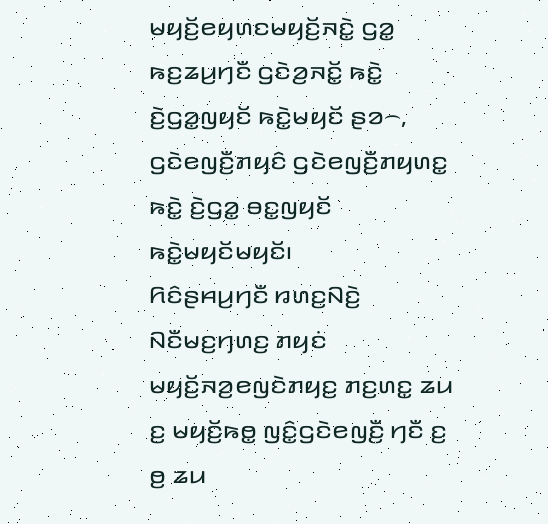ꤗꤟꤢꤩ꤬ꤕꤟꤛꤢꤗꤟꤢꤩ꤬ꤏꤢꤧ꤭ ꤞꤤ꤭ ꤒꤢ꤬ꤘꤣ꤬ꤚꤢꤪ ꤞꤢꤧꤤ꤬ꤏꤢꤩ꤭ ꤒꤢꤧ꤭ ꤢꤧ꤬ꤞꤤ꤭ꤜꤟꤢꤩ ꤒꤢꤧ꤭ꤗꤟꤢꤩ ꤔꤤ꤮, ꤞꤢꤧꤕꤜꤢꤪ꤬ꤊꤟꤢꤨ ꤞꤢꤧꤕꤜꤢꤪ꤬ꤊꤟꤛꤢ꤭ ꤒꤢꤧ꤭ ꤢꤧ꤬ꤞꤤ꤭ ꤋꤢ꤭ꤜꤟꤢꤩ ꤒꤢꤧ꤭ꤗꤟꤢꤩꤗꤟꤢꤩ꤯
ꤖꤢꤨꤔꤌꤣ꤬ꤚꤢꤪ ꤙꤛꤢ꤬ꤡꤢꤧ꤬ ꤡꤢꤪꤗꤢ꤬ꤚꤛꤢ꤬ ꤊꤟꤢꤦ ꤗꤟꤢꤩ꤬ꤏꤤ꤬ꤕꤜꤢꤧꤊꤟꤢ꤬ ꤊꤢ꤬ꤛꤢ꤭ ꤘꤣ ꤢ꤬ ꤗꤟꤢꤩ꤬ꤒꤥ꤭ ꤜꤢꤨ꤭ꤞꤢꤧꤕꤜꤢꤪ꤬ ꤚꤢꤪ ꤢ꤬ ꤥ꤬ ꤘꤣ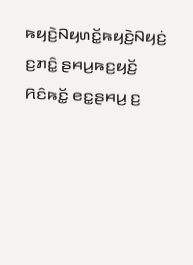ꤒꤟꤢꤧ꤬ꤡꤟꤛꤢꤩ꤭ꤒꤟꤢꤧ꤬ꤡꤟꤢꤦ꤬ ꤢ꤬ꤊꤢꤨ꤭ ꤔꤌꤣ꤬ꤒꤢ꤬ꤟꤢꤩ꤬ ꤖꤢꤨꤒꤢꤩ꤭ ꤕꤢ꤭ꤔꤌꤣ꤬ ꤢ꤬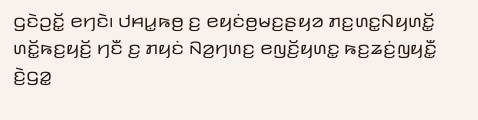ꤞꤢꤧꤑꤢꤩ꤭ ꤕꤚꤢꤧ꤯ ꤓꤌꤣ꤭ꤒꤥ꤬ ꤢ꤬ ꤕꤟꤢꤦꤥ꤬ꤗꤢ꤬ꤔꤟꤤ ꤊꤢ꤬ꤛꤢ꤭ꤡꤟꤛꤢꤩ꤭ ꤛꤢꤩ꤭ꤒꤢ꤬ꤟꤢꤩ꤬ ꤚꤢꤪ ꤢ꤬ ꤊꤟꤢꤦ ꤡꤤ꤬ꤚꤛꤢ꤬ ꤕꤜꤢꤩ꤬ꤟꤛꤢ꤭ ꤒꤢ꤬ꤘꤢꤦ꤬ꤜꤟꤢꤪ꤭ ꤢꤧ꤬ꤞꤤ꤭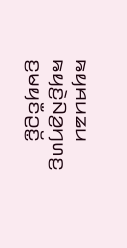ꤒꤟꤌꤣꤘꤣ ꤒꤟꤢꤧ꤬ꤡꤤ꤬ꤚꤛꤢ꤬ ꤢ꤬ꤗꤟꤢꤪꤑꤢꤩ꤭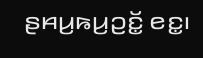ꤔꤌꤣ꤬ꤒꤣ꤬ꤑꤢꤩ꤭ ꤕꤢ꤭꤯